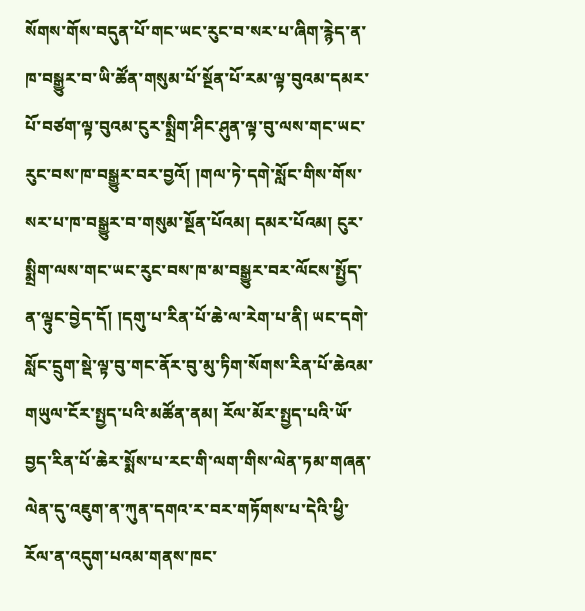སོགས་གོས་བདུན་པོ་གང་ཡང་རུང་བ་སར་པ་ཞིག་རྙེད་ན་ཁ་བསྒྱུར་བ་ཡི་ཚོན་གསུམ་པོ་སྔོན་པོ་རམ་ལྟ་བུའམ་དམར་པོ་བཙག་ལྟ་བུའམ་ངུར་སྨྲིག་ཤིང་ཤུན་ལྟ་བུ་ལས་གང་ཡང་རུང་བས་ཁ་བསྒྱུར་བར་བྱའོ། །གལ་ཏེ་དགེ་སློང་གིས་གོས་སར་པ་ཁ་བསྒྱུར་བ་གསུམ་སྔོན་པོའམ། དམར་པོའམ། ངུར་སྨྲིག་ལས་གང་ཡང་རུང་བས་ཁ་མ་བསྒྱུར་བར་ལོངས་སྤྱོད་ན་ལྟུང་བྱེད་དོ། །དགུ་པ་རིན་པོ་ཆེ་ལ་རེག་པ་ནི། ཡང་དགེ་སློང་དྲུག་སྡེ་ལྟ་བུ་གང་ནོར་བུ་མུ་ཏིག་སོགས་རིན་པོ་ཆེའམ་གཡུལ་ངོར་སྤྱད་པའི་མཚོན་ནམ། རོལ་མོར་སྤྱད་པའི་ཡོ་བྱད་རིན་པོ་ཆེར་སྨོས་པ་རང་གི་ལག་གིས་ལེན་ཏམ་གཞན་ལེན་དུ་འཇུག་ན་ཀུན་དགའ་ར་བར་གཏོགས་པ་དེའི་ཕྱི་རོལ་ན་འདུག་པའམ་གནས་ཁང་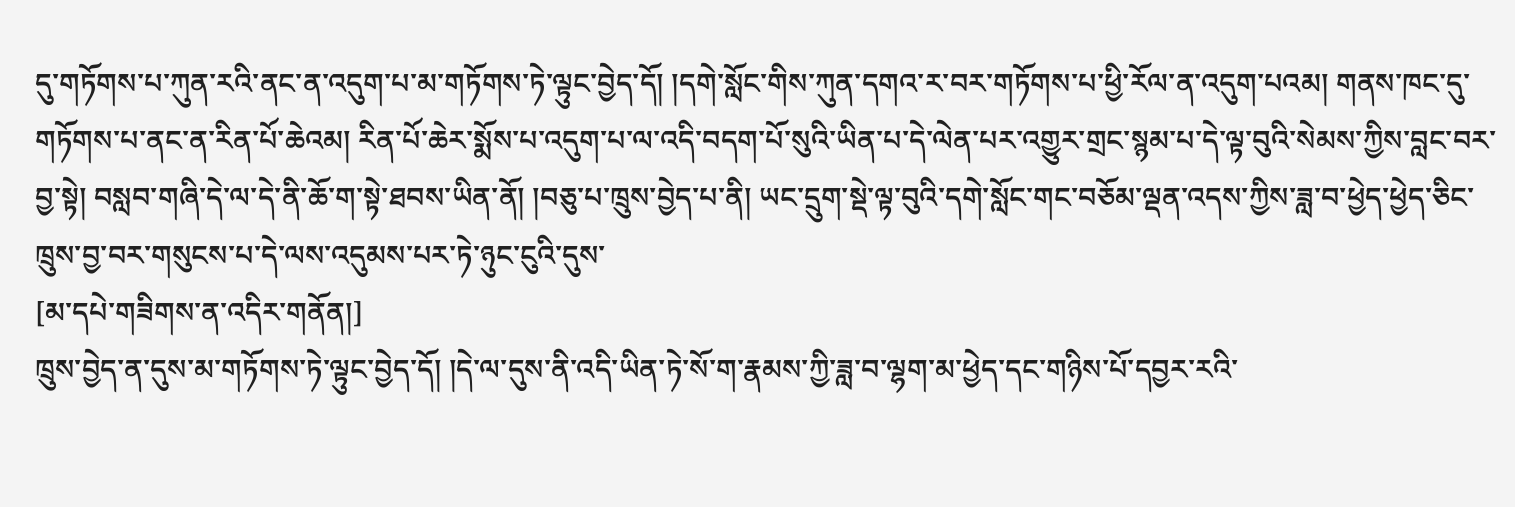དུ་གཏོགས་པ་ཀུན་རའི་ནང་ན་འདུག་པ་མ་གཏོགས་ཏེ་ལྟུང་བྱེད་དོ། །དགེ་སློང་གིས་ཀུན་དགའ་ར་བར་གཏོགས་པ་ཕྱི་རོལ་ན་འདུག་པའམ། གནས་ཁང་དུ་གཏོགས་པ་ནང་ན་རིན་པོ་ཆེའམ། རིན་པོ་ཆེར་སྨོས་པ་འདུག་པ་ལ་འདི་བདག་པོ་སུའི་ཡིན་པ་དེ་ལེན་པར་འགྱུར་གྲང་སྙམ་པ་དེ་ལྟ་བུའི་སེམས་ཀྱིས་བླང་བར་བྱ་སྟེ། བསླབ་གཞི་དེ་ལ་དེ་ནི་ཆོ་ག་སྟེ་ཐབས་ཡིན་ནོ། །བཅུ་པ་ཁྲུས་བྱེད་པ་ནི། ཡང་དྲུག་སྡེ་ལྟ་བུའི་དགེ་སློང་གང་བཅོམ་ལྡན་འདས་ཀྱིས་ཟླ་བ་ཕྱེད་ཕྱེད་ཅིང་ཁྲུས་བྱ་བར་གསུངས་པ་དེ་ལས་འདུམས་པར་ཏེ་ཉུང་ངུའི་དུས་
[མ་དཔེ་གཟིགས་ན་འདིར་གནོན།]
ཁྲུས་བྱེད་ན་དུས་མ་གཏོགས་ཏེ་ལྟུང་བྱེད་དོ། །དེ་ལ་དུས་ནི་འདི་ཡིན་ཏེ་སོ་ག་རྣམས་ཀྱི་ཟླ་བ་ལྷག་མ་ཕྱེད་དང་གཉིས་པོ་དབྱར་རའི་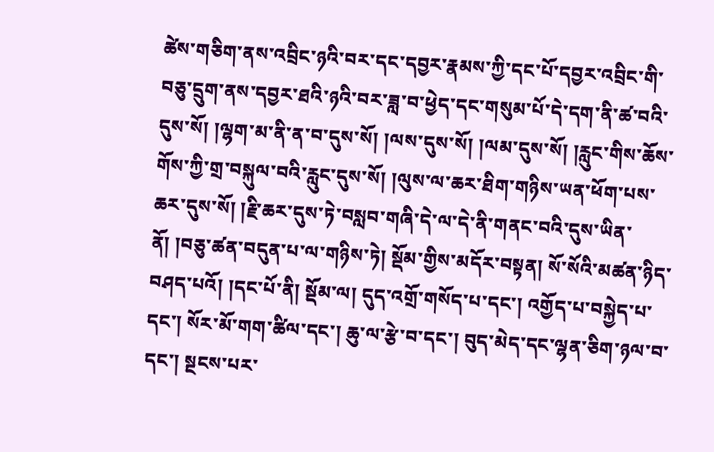ཚེས་གཅིག་ནས་འབྲིང་ཉའི་བར་དང་དབྱར་རྣམས་ཀྱི་དང་པོ་དབྱར་འབྲིང་གི་བཅུ་དྲུག་ནས་དབྱར་ཐའི་ཉའི་བར་ཟླ་བ་ཕྱེད་དང་གསུམ་པོ་དེ་དག་ནི་ཚ་བའི་དུས་སོ། །ལྷག་མ་ནི་ན་བ་དུས་སོ། །ལས་དུས་སོ། །ལམ་དུས་སོ། །རླུང་གིས་ཆོས་གོས་ཀྱི་གྲ་བསྐུལ་བའི་རླུང་དུས་སོ། །ལུས་ལ་ཆར་ཐིག་གཉིས་ཡན་ཕོག་པས་ཆར་དུས་སོ། །རྗི་ཆར་དུས་ཏེ་བསླབ་གཞི་དེ་ལ་དེ་ནི་གནང་བའི་དུས་ཡིན་ནོ། །བཅུ་ཚན་བདུན་པ་ལ་གཉིས་ཏེ། སྡོམ་གྱིས་མདོར་བསྟན། སོ་སོའི་མཚན་ཉིད་བཤད་པའོ། །དང་པོ་ནི། སྡོམ་ལ། དུད་འགྲོ་གསོད་པ་དང་། འགྱོད་པ་བསྐྱེད་པ་དང་། སོར་མོ་གག་ཚིལ་དང་། ཆུ་ལ་རྩེ་བ་དང་། བུད་མེད་དང་ལྷན་ཅིག་ཉལ་བ་དང་། སྔངས་པར་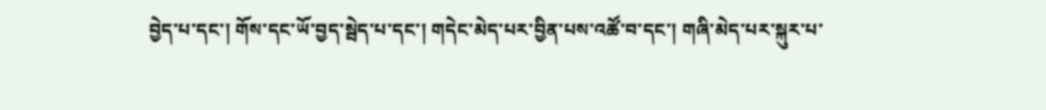བྱེད་པ་དང་། གོས་དང་ཡོ་བྱད་སྦེད་པ་དང་། གདེང་མེད་པར་བྱིན་པས་འཚོ་བ་དང་། གཞི་མེད་པར་སྐུར་པ་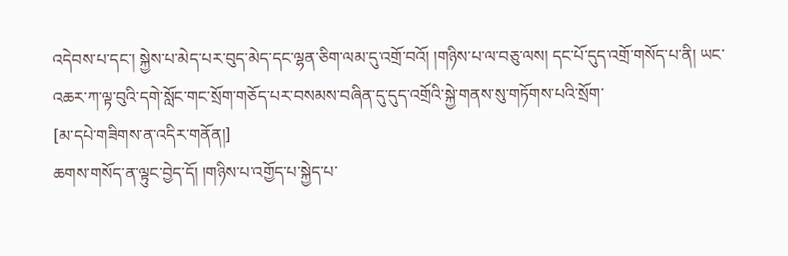འདེབས་པ་དང་། སྐྱེས་པ་མེད་པར་བུད་མེད་དང་ལྷན་ཅིག་ལམ་དུ་འགྲོ་བའོ། །གཉིས་པ་ལ་བཅུ་ལས། དང་པོ་དུད་འགྲོ་གསོད་པ་ནི། ཡང་འཆར་ཀ་ལྟ་བུའི་དགེ་སློང་གང་སྲོག་གཅོད་པར་བསམས་བཞིན་དུ་དུད་འགྲོའི་སྐྱེ་གནས་སུ་གཏོགས་པའི་སྲོག་
[མ་དཔེ་གཟིགས་ན་འདིར་གནོན།]
ཆགས་གསོད་ན་ལྟུང་བྱེད་དོ། །གཉིས་པ་འགྱོད་པ་སྐྱེད་པ་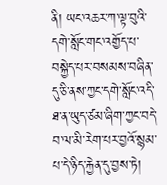ནི། ཡང་འཆར་ཀ་ལྟ་བུའི་དགེ་སློང་གང་འགྱོད་པ་བསྐྱེད་པར་བསམས་བཞིན་དུ་ཅི་ནས་ཀྱང་དགེ་སློང་འདི་ཐ་ན་ཡུད་ཙམ་ཞིག་ཀྱང་བདེ་བ་ལ་མི་རེག་པར་བྱའོ་སྙམ་པ་དེ་ཉིད་རྐྱེན་དུ་བྱས་ཏེ།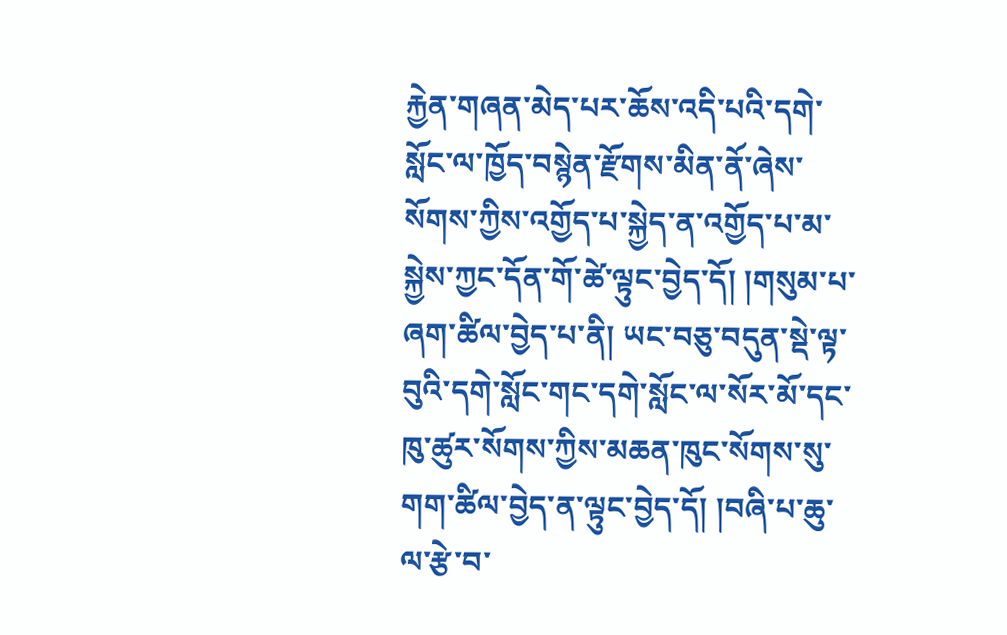རྐྱེན་གཞན་མེད་པར་ཆོས་འདི་པའི་དགེ་སློང་ལ་ཁྱོད་བསྙེན་རྫོགས་མིན་ནོ་ཞེས་སོགས་ཀྱིས་འགྱོད་པ་སྐྱེད་ན་འགྱོད་པ་མ་སྐྱེས་ཀྱང་དོན་གོ་ཚེ་ལྟུང་བྱེད་དོ། །གསུམ་པ་ཞག་ཚིལ་བྱེད་པ་ནི། ཡང་བཅུ་བདུན་སྡེ་ལྟ་བུའི་དགེ་སློང་གང་དགེ་སློང་ལ་སོར་མོ་དང་ཁུ་ཚུར་སོགས་ཀྱིས་མཆན་ཁུང་སོགས་སུ་གག་ཚིལ་བྱེད་ན་ལྟུང་བྱེད་དོ། །བཞི་པ་ཆུ་ལ་རྩེ་བ་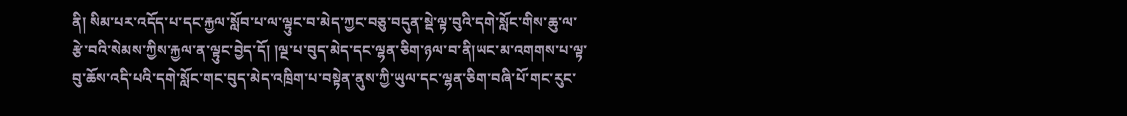ནི། སིམ་པར་འདོད་པ་དང་རྐྱལ་སློབ་པ་ལ་ལྟུང་བ་མེད་ཀྱང་བཅུ་བདུན་སྡེ་ལྟ་བུའི་དགེ་སློང་གིས་ཆུ་ལ་རྩེ་བའི་སེམས་ཀྱིས་རྐྱལ་ན་ལྟུང་བྱེད་དོ། །ལྔ་པ་བུད་མེད་དང་ལྷན་ཅིག་ཉལ་བ་ནི།ཡང་མ་འགགས་པ་ལྟ་བུ་ཆོས་འདི་པའི་དགེ་སློང་གང་བུད་མེད་འཁྲིག་པ་བསྟེན་ནུས་ཀྱི་ཡུལ་དང་ལྷན་ཅིག་བཞི་པོ་གང་རུང་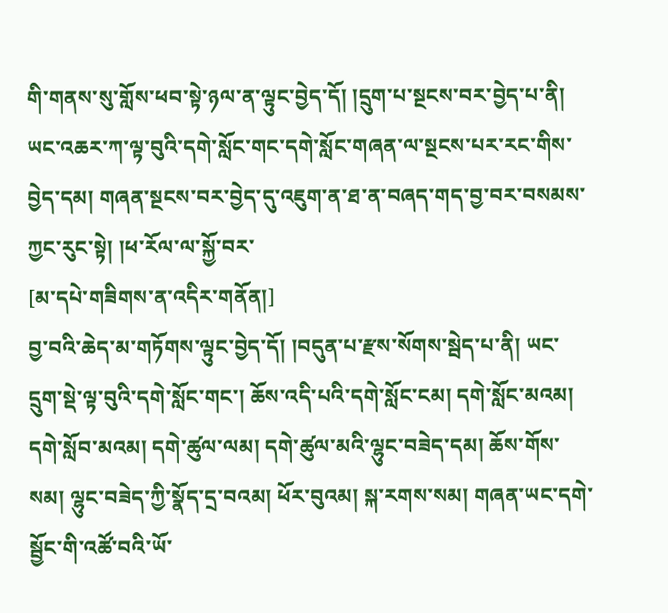གི་གནས་སུ་གློས་ཕབ་སྟེ་ཉལ་ན་ལྟུང་བྱེད་དོ། །དྲུག་པ་སྔངས་བར་བྱེད་པ་ནི། ཡང་འཆར་ཀ་ལྟ་བུའི་དགེ་སློང་གང་དགེ་སློང་གཞན་ལ་སྔངས་པར་རང་གིས་བྱེད་དམ། གཞན་སྔངས་བར་བྱེད་དུ་འཇུག་ན་ཐ་ན་བཞད་གད་བྱ་བར་བསམས་ཀྱང་རུང་སྟེ། །ཕ་རོལ་ལ་སྐྱོ་བར་
[མ་དཔེ་གཟིགས་ན་འདིར་གནོན།]
བྱ་བའི་ཆེད་མ་གཏོགས་ལྟུང་བྱེད་དོ། །བདུན་པ་རྫས་སོགས་སྦེད་པ་ནི། ཡང་དྲུག་སྡེ་ལྟ་བུའི་དགེ་སློང་གང་། ཆོས་འདི་པའི་དགེ་སློང་ངམ། དགེ་སློང་མའམ། དགེ་སློབ་མའམ། དགེ་ཚུལ་ལམ། དགེ་ཚུལ་མའི་ལྷུང་བཟེད་དམ། ཆོས་གོས་སམ། ལྷུང་བཟེད་ཀྱི་སྣོད་དྲ་བའམ། ཕོར་བུའམ། སྐ་རགས་སམ། གཞན་ཡང་དགེ་སྦྱོང་གི་འཚོ་བའི་ཡོ་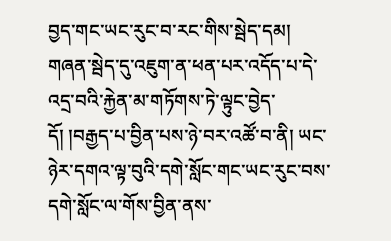བྱད་གང་ཡང་རུང་བ་རང་གིས་སྦེད་དམ། གཞན་སྦེད་དུ་འཇུག་ན་ཕན་པར་འདོད་པ་དེ་འདྲ་བའི་རྐྱེན་མ་གཏོགས་ཏེ་ལྟུང་བྱེད་དོ། །བརྒྱད་པ་བྱིན་པས་ཉེ་བར་འཚོ་བ་ནི། ཡང་ཉེར་དགའ་ལྟ་བུའི་དགེ་སློང་གང་ཡང་རུང་བས་དགེ་སློང་ལ་གོས་བྱིན་ནས་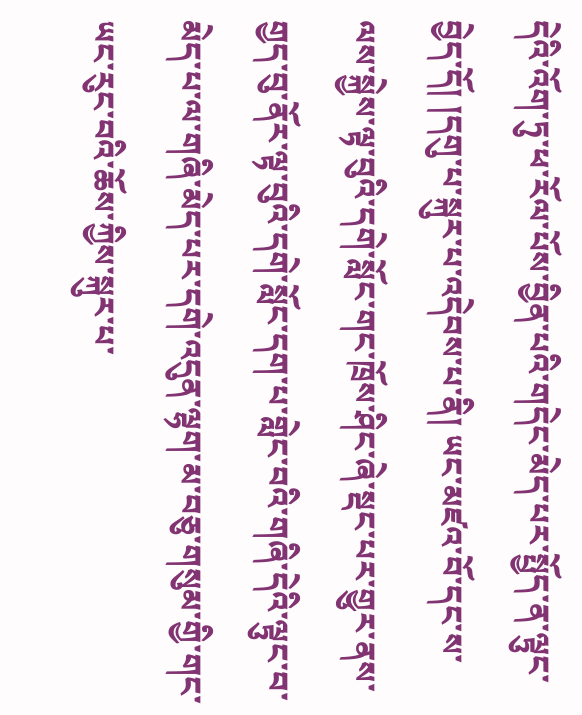དེའི་འོག་ཏུ་ཕ་རོལ་པོས་བྱིན་པའི་གདེང་མེད་པར་སྤྱོད་ན་ལྟུང་བྱེད་དོ། །དགུ་པ་སྐུར་པ་འདེབས་པ་ནི། ཡང་མཛའ་བོ་དང་ས་ལས་སྐྱེས་ལྟ་བུའི་དགེ་སློང་གང་ཁྲོས་ཤིང་ཞེ་སྡང་པར་གྱུར་ནས་གྱད་བུ་ནོར་ལྟ་བུའི་དགེ་སློང་དག་པ་གླེང་བའི་གཞི་དེའི་ལྟུང་བ་མེད་པ་ལ་གཞི་མེད་པར་དགེ་འདུན་ལྷག་མ་བཅུ་གསུམ་གྱི་གང་ཡང་རུང་བའི་ཆོས་ཀྱིས་སྐུར་པ་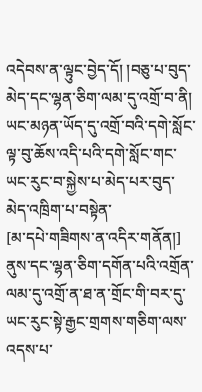འདེབས་ན་ལྟུང་བྱེད་དོ། །བཅུ་པ་བུད་མེད་དང་ལྷན་ཅིག་ལམ་དུ་འགྲོ་བ་ནི། ཡང་མཉན་ཡོད་དུ་འགྲོ་བའི་དགེ་སློང་ལྟ་བུ་ཆོས་འདི་པའི་དགེ་སློང་གང་ཡང་རུང་བ་སྐྱེས་པ་མེད་པར་བུད་མེད་འཁྲིག་པ་བསྟེན་
[མ་དཔེ་གཟིགས་ན་འདིར་གནོན།]
ནུས་དང་ལྷན་ཅིག་དགོན་པའི་འགྲོན་ལམ་དུ་འགྲོ་ན་ཐ་ན་གྲོང་གི་བར་དུ་ཡང་རུང་སྟེ་རྒྱང་གྲགས་གཅིག་ལས་འདས་པ་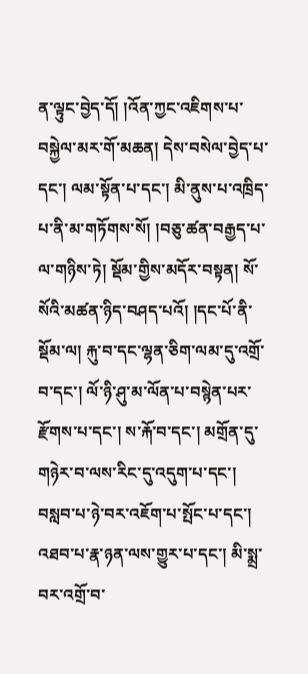ན་ལྟུང་བྱེད་དོ། །འོན་ཀྱང་འཇིགས་པ་བསྐྱེལ་མར་གོ་མཆན། དེས་བསེལ་བྱེད་པ་དང་། ལམ་སྟོན་པ་དང་། མི་ནུས་པ་འཁྲིད་པ་ནི་མ་གཏོགས་སོ། །བཅུ་ཚན་བརྒྱད་པ་ལ་གཉིས་ཏེ། སྡོམ་གྱིས་མདོར་བསྟན། སོ་སོའི་མཚན་ཉིད་བཤད་པའོ། །དང་པོ་ནི་སྡོམ་ལ། རྐུ་བ་དང་ལྷན་ཅིག་ལམ་དུ་འགྲོ་བ་དང་། ལོ་ཉི་ཤུ་མ་ལོན་པ་བསྙེན་པར་རྫོགས་པ་དང་། ས་རྐོ་བ་དང་། མགྲོན་དུ་གཉེར་བ་ལས་རིང་དུ་འདུག་པ་དང་། བསླབ་པ་ཉེ་བར་འཇོག་པ་སྤོང་པ་དང་། འཐབ་པ་རྣ་ཉན་ལས་གྱུར་པ་དང་། མི་སྨྲ་བར་འགྲོ་བ་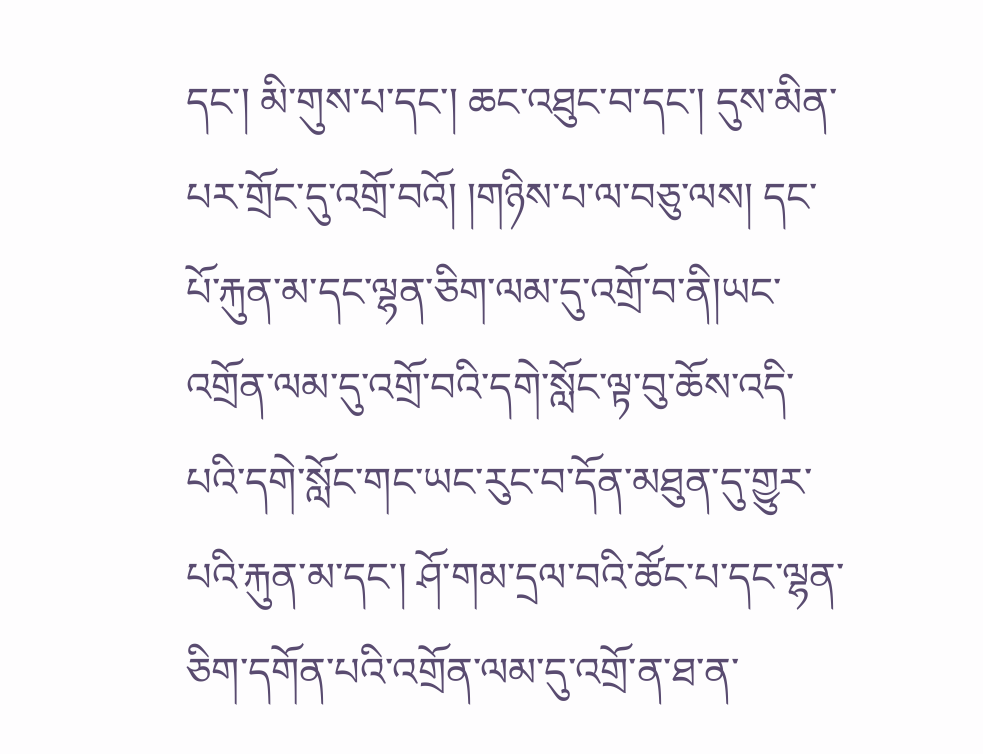དང་། མི་གུས་པ་དང་། ཆང་འཐུང་བ་དང་། དུས་མིན་པར་གྲོང་དུ་འགྲོ་བའོ། །གཉིས་པ་ལ་བཅུ་ལས། དང་པོ་རྐུན་མ་དང་ལྷན་ཅིག་ལམ་དུ་འགྲོ་བ་ནི།ཡང་འགྲོན་ལམ་དུ་འགྲོ་བའི་དགེ་སློང་ལྟ་བུ་ཆོས་འདི་པའི་དགེ་སློང་གང་ཡང་རུང་བ་དོན་མཐུན་དུ་གྱུར་པའི་རྐུན་མ་དང་། ཤོ་གམ་དྲལ་བའི་ཚོང་པ་དང་ལྷན་ཅིག་དགོན་པའི་འགྲོན་ལམ་དུ་འགྲོ་ན་ཐ་ན་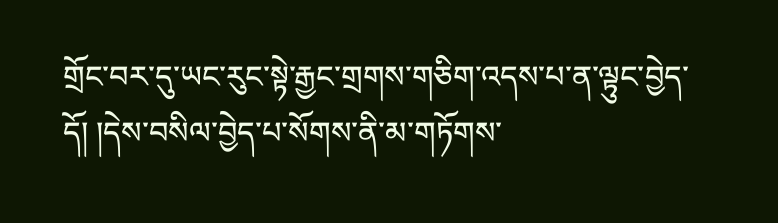གྲོང་བར་དུ་ཡང་རུང་སྟེ་རྒྱང་གྲགས་གཅིག་འདས་པ་ན་ལྟུང་བྱེད་དོ། །དེས་བསིལ་བྱེད་པ་སོགས་ནི་མ་གཏོགས་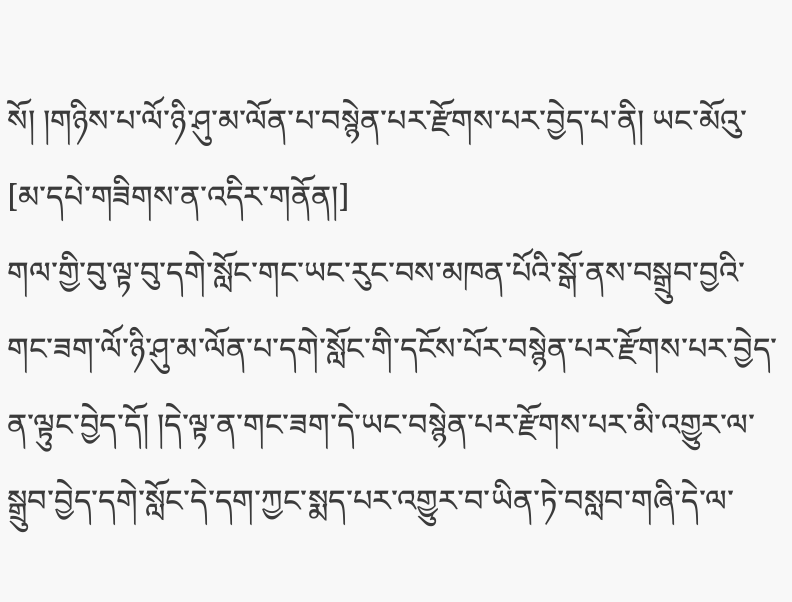སོ། །གཉིས་པ་ལོ་ཉི་ཤུ་མ་ལོན་པ་བསྙེན་པར་རྫོགས་པར་བྱེད་པ་ནི། ཡང་མོའུ་
[མ་དཔེ་གཟིགས་ན་འདིར་གནོན།]
གལ་གྱི་བུ་ལྟ་བུ་དགེ་སློང་གང་ཡང་རུང་བས་མཁན་པོའི་སྒོ་ནས་བསྒྲུབ་བྱའི་གང་ཟག་ལོ་ཉི་ཤུ་མ་ལོན་པ་དགེ་སློང་གི་དངོས་པོར་བསྙེན་པར་རྫོགས་པར་བྱེད་ན་ལྟུང་བྱེད་དོ། །དེ་ལྟ་ན་གང་ཟག་དེ་ཡང་བསྙེན་པར་རྫོགས་པར་མི་འགྱུར་ལ་སྒྲུབ་བྱེད་དགེ་སློང་དེ་དག་ཀྱང་སྨད་པར་འགྱུར་བ་ཡིན་ཏེ་བསླབ་གཞི་དེ་ལ་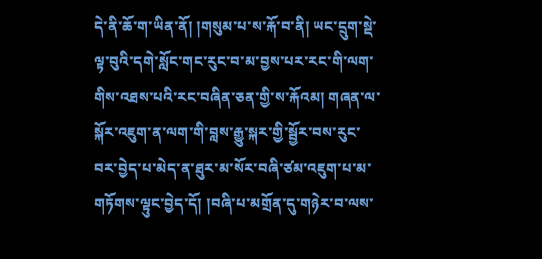དེ་ནི་ཆོ་ག་ཡིན་ནོ། །གསུམ་པ་ས་རྐོ་བ་ནི། ཡང་དྲུག་སྡེ་ལྟ་བུའི་དགེ་སློང་གང་རུང་བ་མ་བྱས་པར་རང་གི་ལག་གིས་འཐས་པའི་རང་བཞིན་ཅན་གྱི་ས་རྐོའམ། གཞན་ལ་སྐོར་འཇུག་ན་ལག་གི་བླས་རྒྱུ་སྐར་གྱི་སྦྱོར་བས་རུང་བར་བྱེད་པ་མེད་ན་ཐུར་མ་སོར་བཞི་ཙམ་འཇུག་པ་མ་གཏོགས་ལྟུང་བྱེད་དོ། །བཞི་པ་མགྲོན་དུ་གཉེར་བ་ལས་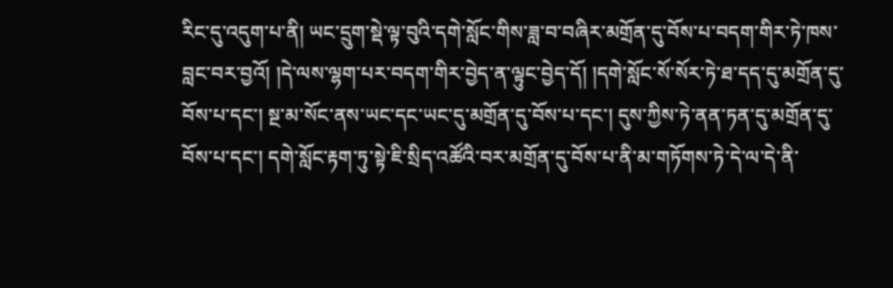རིང་དུ་འདུག་པ་ནི། ཡང་དྲུག་སྡེ་ལྟ་བུའི་དགེ་སློང་གིས་ཟླ་བ་བཞིར་མགྲོན་དུ་བོས་པ་བདག་གིར་ཏེ་ཁས་བླང་བར་བྱའོ། །དེ་ལས་ལྷག་པར་བདག་གིར་བྱེད་ན་ལྟུང་བྱེད་དོ། །དགེ་སློང་སོ་སོར་ཏེ་ཐ་དད་དུ་མགྲོན་དུ་བོས་པ་དང་། སྔ་མ་སོང་ནས་ཡང་དང་ཡང་དུ་མགྲོན་དུ་བོས་པ་དང་། དུས་ཀྱིས་ཏེ་ནན་ཏན་དུ་མགྲོན་དུ་བོས་པ་དང་། དགེ་སློང་རྟག་ཏུ་སྟེ་ཇི་སྲིད་འཚོའི་བར་མགྲོན་དུ་བོས་པ་ནི་མ་གཏོགས་ཏེ་དེ་ལ་དེ་ནི་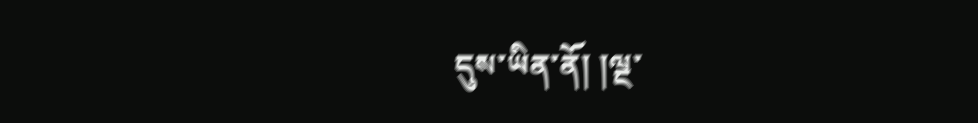དུས་ཡིན་ནོ། །ལྔ་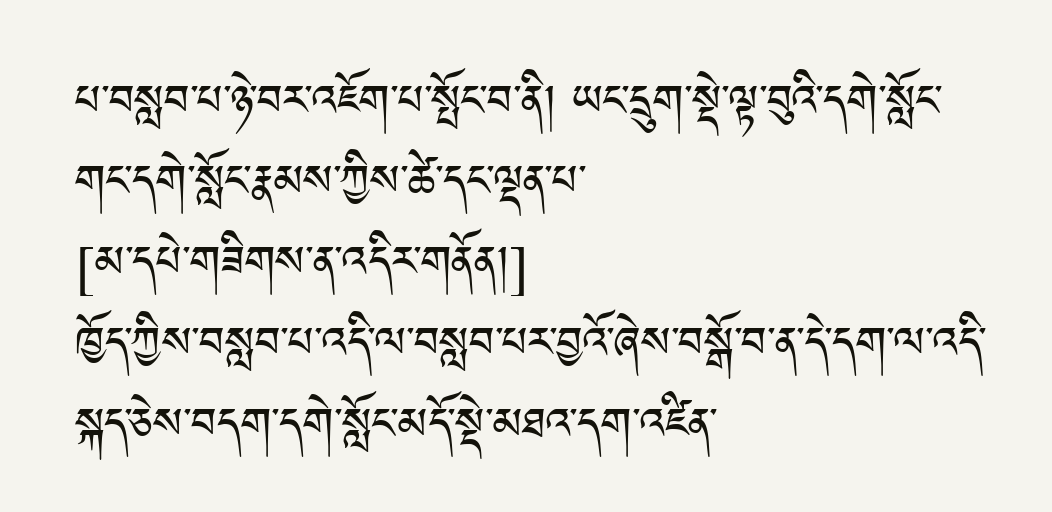པ་བསླབ་པ་ཉེ་བར་འཇོག་པ་སྤོང་བ་ནི། ཡང་དྲུག་སྡེ་ལྟ་བུའི་དགེ་སློང་གང་དགེ་སློང་རྣམས་ཀྱིས་ཚེ་དང་ལྡན་པ་
[མ་དཔེ་གཟིགས་ན་འདིར་གནོན།]
ཁྱོད་ཀྱིས་བསླབ་པ་འདི་ལ་བསླབ་པར་བྱའོ་ཞེས་བསྒོ་བ་ན་དེ་དག་ལ་འདི་སྐད་ཅེས་བདག་དགེ་སློང་མདོ་སྡེ་མཐའ་དག་འཛིན་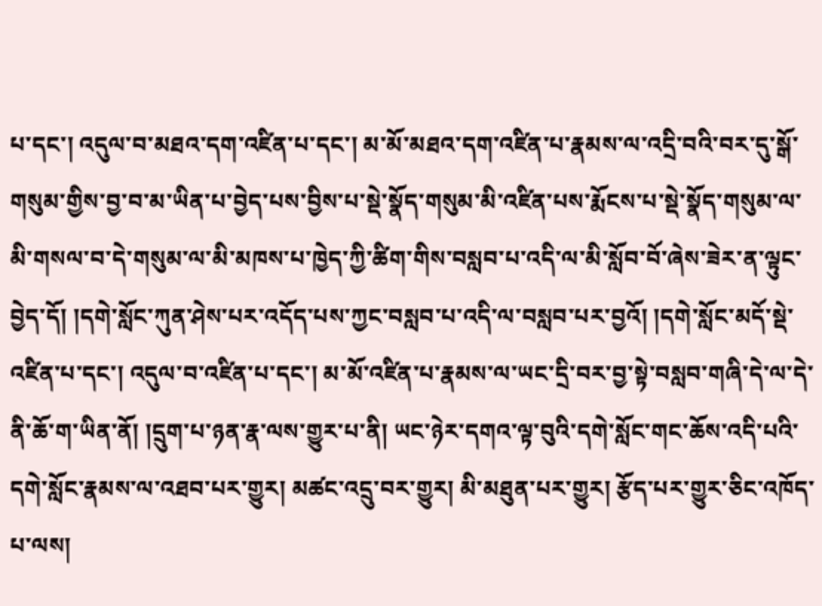པ་དང་། འདུལ་བ་མཐའ་དག་འཛིན་པ་དང་། མ་མོ་མཐའ་དག་འཛིན་པ་རྣམས་ལ་འདྲི་བའི་བར་དུ་སྒོ་གསུམ་གྱིས་བྱ་བ་མ་ཡིན་པ་བྱེད་པས་བྱིས་པ་སྡེ་སྣོད་གསུམ་མི་འཛིན་པས་རྨོངས་པ་སྡེ་སྣོད་གསུམ་ལ་མི་གསལ་བ་དེ་གསུམ་ལ་མི་མཁས་པ་ཁྱེད་ཀྱི་ཚིག་གིས་བསླབ་པ་འདི་ལ་མི་སློབ་བོ་ཞེས་ཟེར་ན་ལྟུང་བྱེད་དོ། །དགེ་སློང་ཀུན་ཤེས་པར་འདོད་པས་ཀྱང་བསླབ་པ་འདི་ལ་བསླབ་པར་བྱའོ། །དགེ་སློང་མདོ་སྡེ་འཛིན་པ་དང་། འདུལ་བ་འཛིན་པ་དང་། མ་མོ་འཛིན་པ་རྣམས་ལ་ཡང་དྲི་བར་བྱ་སྟེ་བསླབ་གཞི་དེ་ལ་དེ་ནི་ཆོ་ག་ཡིན་ནོ། །དྲུག་པ་ཉན་རྣ་ལས་གྱུར་པ་ནི། ཡང་ཉེར་དགའ་ལྟ་བུའི་དགེ་སློང་གང་ཆོས་འདི་པའི་དགེ་སློང་རྣམས་ལ་འཐབ་པར་གྱུར། མཚང་འདྲུ་བར་གྱུར། མི་མཐུན་པར་གྱུར། རྩོད་པར་གྱུར་ཅིང་འཁོད་པ་ལས།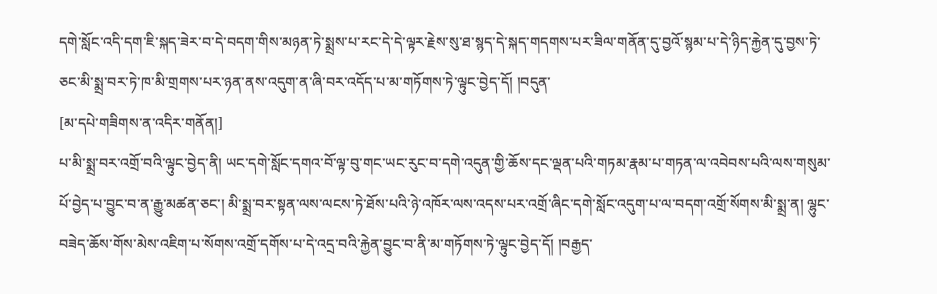དགེ་སློང་འདི་དག་ཇི་སྐད་ཟེར་བ་དེ་བདག་གིས་མཉན་ཏེ་སྨྲས་པ་རང་དེ་དེ་ལྟར་རྗེས་སུ་ཐ་སྙད་དེ་སྐད་གདགས་པར་ཟིལ་གནོན་དུ་བྱའོ་སྙམ་པ་དེ་ཉིད་རྐྱེན་དུ་བྱས་ཏེ་ཅང་མི་སྨྲ་བར་ཏེ་ཁ་མི་གྲགས་པར་ཉན་ནས་འདུག་ན་ཞི་བར་འདོད་པ་མ་གཏོགས་ཏེ་ལྟུང་བྱེད་དོ། །བདུན་
[མ་དཔེ་གཟིགས་ན་འདིར་གནོན།]
པ་མི་སྨྲ་བར་འགྲོ་བའི་ལྟུང་བྱེད་ནི། ཡང་དགེ་སློང་དགའ་བོ་ལྟ་བུ་གང་ཡང་རུང་བ་དགེ་འདུན་གྱི་ཆོས་དང་ལྡན་པའི་གཏམ་རྣམ་པ་གཏན་ལ་འབེབས་པའི་ལས་གསུམ་པོ་བྱེད་པ་བྱུང་བ་ན་རྒྱུ་མཚན་ཅང་། མི་སྨྲ་བར་སྟན་ལས་ལངས་ཏེ་ཐོས་པའི་ཉེ་འཁོར་ལས་འདས་པར་འགྲོ་ཞིང་དགེ་སློང་འདུག་པ་ལ་བདག་འགྲོ་སོགས་མི་སྨྲ་ན། ལྷུང་བཟེད་ཆོས་གོས་མེས་འཇིག་པ་སོགས་འགྲོ་དགོས་པ་དེ་འདྲ་བའི་རྐྱེན་བྱུང་བ་ནི་མ་གཏོགས་ཏེ་ལྟུང་བྱེད་དོ། །བརྒྱད་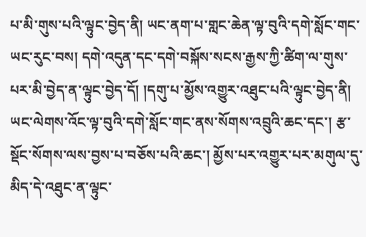པ་མི་གུས་པའི་ལྟུང་བྱེད་ནི། ཡང་ནག་པ་གླང་ཆེན་ལྟ་བུའི་དགེ་སློང་གང་ཡང་རུང་བས། དགེ་འདུན་དང་དགེ་བསྐོས་སངས་རྒྱས་ཀྱི་ཚིག་ལ་གུས་པར་མི་བྱེད་ན་ལྟུང་བྱེད་དོ། །དགུ་པ་མྱོས་འགྱུར་འཐུང་པའི་ལྟུང་བྱེད་ནི། ཡང་ལེགས་འོང་ལྟ་བུའི་དགེ་སློང་གང་ནས་སོགས་འབྲུའི་ཆང་དང་། རྩ་སྡོང་སོགས་ལས་བྱས་པ་བཅོས་པའི་ཆང་། མྱོས་པར་འགྱུར་པར་མགུལ་དུ་མིད་དེ་འཐུང་ན་ལྟུང་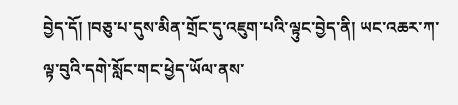བྱེད་དོ། །བཅུ་པ་དུས་མིན་གྲོང་དུ་འཇུག་པའི་ལྟུང་བྱེད་ནི། ཡང་འཆར་ཀ་ལྟ་བུའི་དགེ་སློང་གང་ཕྱེད་ཡོལ་ནས་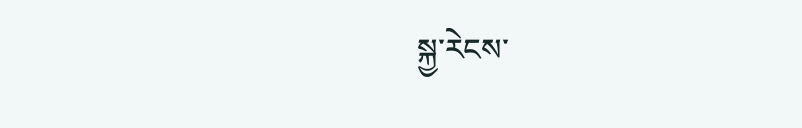སྐྱ་རེངས་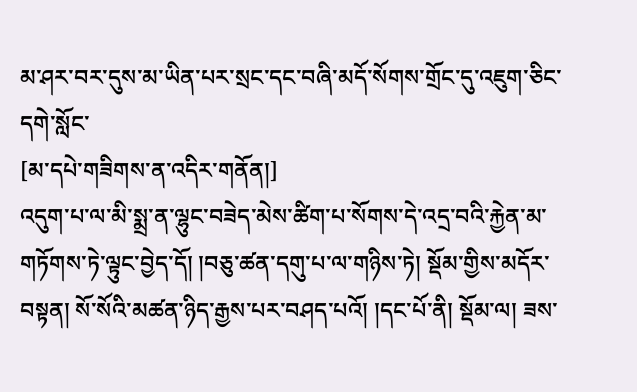མ་ཤར་བར་དུས་མ་ཡིན་པར་སྲང་དང་བཞི་མདོ་སོགས་གྲོང་དུ་འཇུག་ཅིང་དགེ་སློང་
[མ་དཔེ་གཟིགས་ན་འདིར་གནོན།]
འདུག་པ་ལ་མི་སྨྲ་ན་ལྷུང་བཟེད་མེས་ཚིག་པ་སོགས་དེ་འདྲ་བའི་རྐྱེན་མ་གཏོགས་ཏེ་ལྟུང་བྱེད་དོ། །བཅུ་ཚན་དགུ་པ་ལ་གཉིས་ཏེ། སྡོམ་གྱིས་མདོར་བསྟན། སོ་སོའི་མཚན་ཉིད་རྒྱས་པར་བཤད་པའོ། །དང་པོ་ནི། སྡོམ་ལ། ཟས་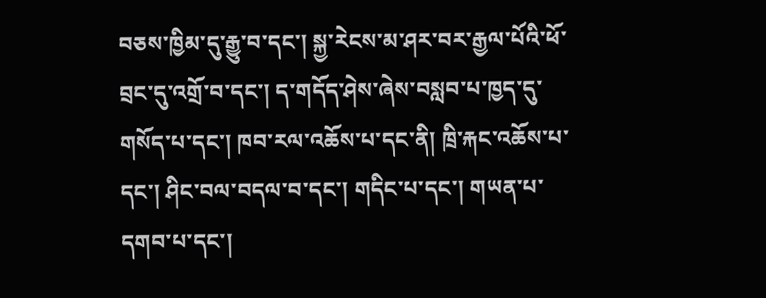བཅས་ཁྱིམ་དུ་རྒྱུ་བ་དང་། སྐྱ་རེངས་མ་ཤར་བར་རྒྱལ་པོའི་ཕོ་བྲང་དུ་འགྲོ་བ་དང་། ད་གདོད་ཤེས་ཞེས་བསླབ་པ་ཁྱད་དུ་གསོད་པ་དང་། ཁབ་རལ་འཆོས་པ་དང་ནི། ཁྲི་རྐང་འཆོས་པ་དང་། ཤིང་བལ་བདལ་བ་དང་། གདིང་པ་དང་། གཡན་པ་དགབ་པ་དང་།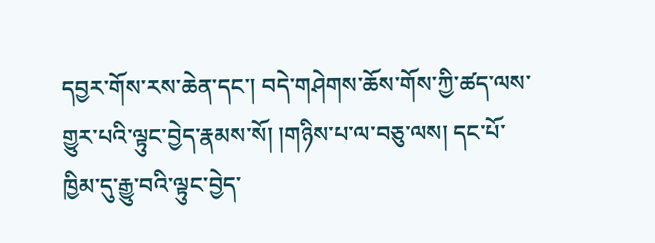དབྱར་གོས་རས་ཆེན་དང་། བདེ་གཤེགས་ཆོས་གོས་ཀྱི་ཚད་ལས་གྱུར་པའི་ལྟུང་བྱེད་རྣམས་སོ། །གཉིས་པ་ལ་བཅུ་ལས། དང་པོ་ཁྱིམ་དུ་རྒྱུ་བའི་ལྟུང་བྱེད་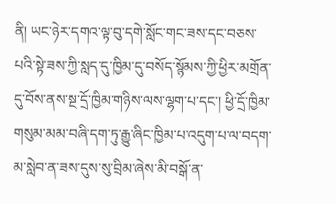ནི། ཡང་ཉེར་དགའ་ལྟ་བུ་དགེ་སློང་གང་ཟས་དང་བཅས་པའི་སྟེ་ཟས་ཀྱི་སླད་དུ་ཁྱིམ་དུ་བསོད་སྙོམས་ཀྱི་ཕྱིར་མགྲོན་དུ་བོས་ནས་སྔ་དྲོ་ཁྱིམ་གཉིས་ལས་ལྷག་པ་དང་། ཕྱི་དྲོ་ཁྱིམ་གསུམ་མམ་བཞི་དག་ཏུ་རྒྱུ་ཞིང་ཁྱིམ་པ་འདུག་པ་ལ་བདག་མ་སླེབ་ན་ཟས་དུས་སུ་བྲིམ་ཞེས་མི་བསྒོ་ན་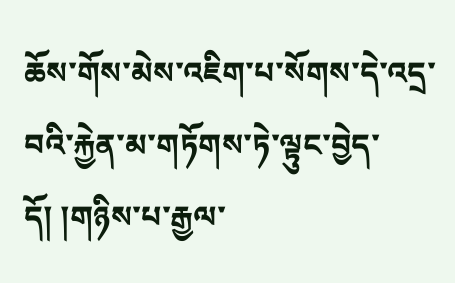ཆོས་གོས་མེས་འཇིག་པ་སོགས་དེ་འདྲ་བའི་རྐྱེན་མ་གཏོགས་ཏེ་ལྟུང་བྱེད་དོ། །གཉིས་པ་རྒྱལ་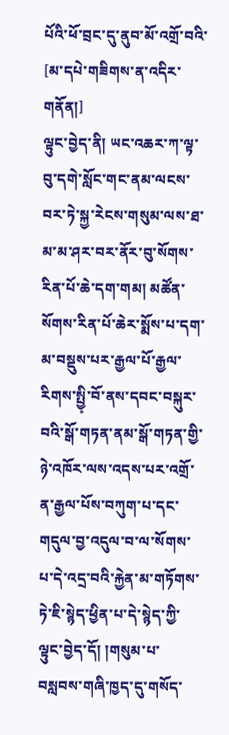པོའི་ཕོ་བྲང་དུ་ནུབ་མོ་འགྲོ་བའི་
[མ་དཔེ་གཟིགས་ན་འདིར་གནོན།]
ལྟུང་བྱེད་ནི། ཡང་འཆར་ཀ་ལྟ་བུ་དགེ་སློང་གང་ནམ་ལངས་བར་ཏེ་སྐྱ་རེངས་གསུམ་ལས་ཐ་མ་མ་ཤར་བར་ནོར་བུ་སོགས་རིན་པོ་ཆེ་དག་གམ། མཚོན་སོགས་རིན་པོ་ཆེར་སྨོས་པ་དག་མ་བསྡུས་པར་རྒྱལ་པོ་རྒྱལ་རིགས་སྤྱི༷་བོ་ནས་དབང་བསྐུར་བའི་སྒོ་གཏན་ནམ་སྒོ་གཏན་གྱི་ཉེ་འཁོར་ལས་འདས་པར་འགྲོ་ན་རྒྱལ་པོས་བཀུག་པ་དང་གདུལ་བྱ་འདུལ་བ་ལ་སོགས་པ་དེ་འདྲ་བའི་རྐྱེན་མ་གཏོགས་ཏེ་ཇི་སྙེད་ཕྱིན་པ་དེ་སྙེད་ཀྱི་ལྟུང་བྱེད་དོ། །གསུམ་པ་བསླབས་གཞི་ཁྱད་དུ་གསོད་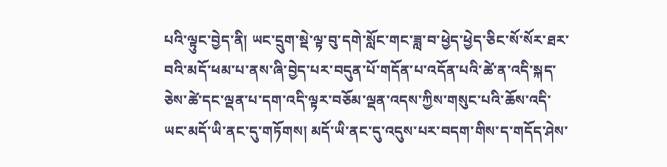པའི་ལྟུང་བྱེད་ནི། ཡང་དྲུག་སྡེ་ལྟ་བུ་དགེ་སློང་གང་ཟླ་བ་ཕྱེད་ཕྱེད་ཅིང་སོ་སོར་ཐར་བའི་མདོ་ཕམ་པ་ནས་ཞི་བྱེད་པར་བདུན་པོ་གདོན་པ་འདོན་པའི་ཚེ་ན་འདི་སྐད་ཅེས་ཚེ་དང་ལྡན་པ་དག་འདི་ལྟར་བཅོམ་ལྡན་འདས་ཀྱིས་གསུང་པའི་ཆོས་འདི་ཡང་མདོ་ཡི་ནང་དུ་གཏོགས། མདོ་ཡི་ནང་དུ་འདུས་པར་བདག་གིས་ད་གདོད་ཤེས་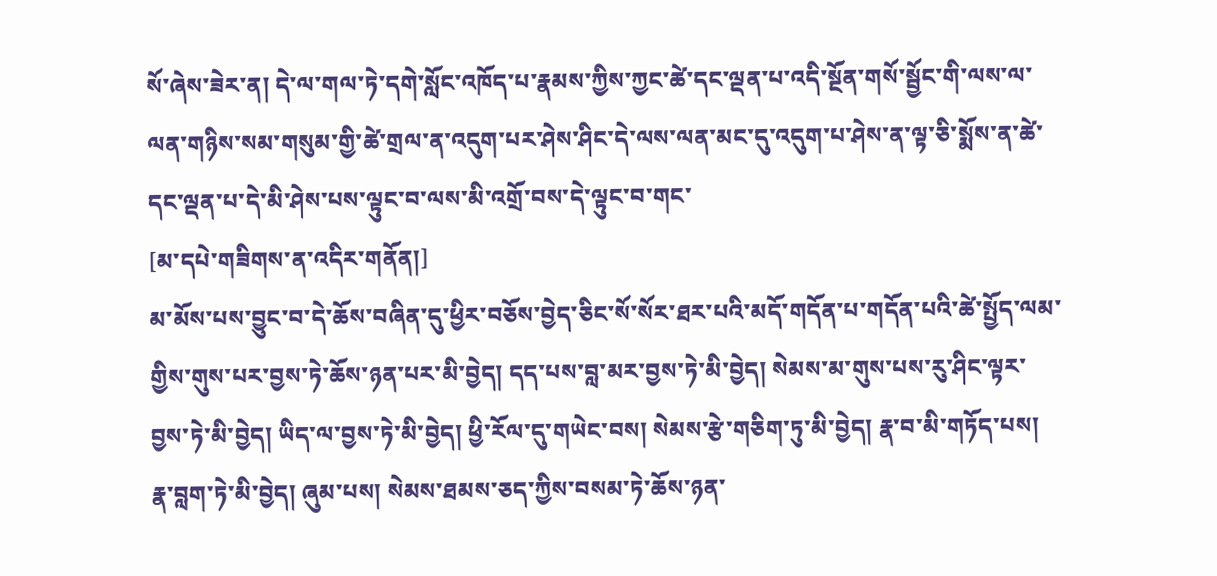སོ་ཞེས་ཟེར་ན། དེ་ལ་གལ་ཏེ་དགེ་སློང་འཁོད་པ་རྣམས་ཀྱིས་ཀྱང་ཚེ་དང་ལྡན་པ་འདི་སྔོན་གསོ་སྦྱོང་གི་ལས་ལ་ལན་གཉིས་སམ་གསུམ་གྱི་ཚེ་གྲལ་ན་འདུག་པར་ཤེས་ཤིང་དེ་ལས་ལན་མང་དུ་འདུག་པ་ཤེས་ན་ལྟ་ཅི་སྨོས་ན་ཚེ་དང་ལྡན་པ་དེ་མི་ཤེས་པས་ལྟུང་བ་ལས་མི་འགྲོ་བས་དེ་ལྟུང་བ་གང་
[མ་དཔེ་གཟིགས་ན་འདིར་གནོན།]
མ་མོས་པས་བྱུང་བ་དེ་ཆོས་བཞིན་དུ་ཕྱིར་བཅོས་བྱེད་ཅིང་སོ་སོར་ཐར་པའི་མདོ་གདོན་པ་གདོན་པའི་ཚེ་སྤྱོད་ལམ་གྱིས་གུས་པར་བྱས་ཏེ་ཆོས་ཉན་པར་མི་བྱེད། དད་པས་བླ་མར་བྱས་ཏེ་མི་བྱེད། སེམས་མ་གུས་པས་རུ་ཤིང་ལྟར་བྱས་ཏེ་མི་བྱེད། ཡིད་ལ་བྱས་ཏེ་མི་བྱེད། ཕྱི་རོལ་དུ་གཡེང་བས། སེམས་རྩེ་གཅིག་ཏུ་མི་བྱེད། རྣ་བ་མི་གཏོད་པས། རྣ་བླག་ཏེ་མི་བྱེད། ཞུམ་པས། སེམས་ཐམས་ཅད་ཀྱིས་བསམ་ཏེ་ཆོས་ཉན་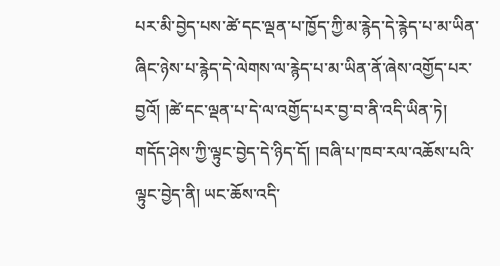པར་མི་བྱེད་པས་ཚེ་དང་ལྡན་པ་ཁྱོད་ཀྱི་མ་རྙེད་དེ་རྙེད་པ་མ་ཡིན་ཞིང་ཉེས་པ་རྙེད་དེ་ལེགས་ལ་རྙེད་པ་མ་ཡིན་ནོ་ཞེས་འགྱོད་པར་བྱའོ། །ཚེ་དང་ལྡན་པ་དེ་ལ་འགྱོད་པར་བྱ་བ་ནི་འདི་ཡིན་ཏེ། གདོད་ཤེས་ཀྱི་ལྟུང་བྱེད་དེ་ཉིད་དོ། །བཞི་པ་ཁབ་རལ་འཆོས་པའི་ལྟུང་བྱེད་ནི། ཡང་ཆོས་འདི་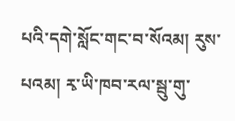པའི་དགེ་སློང་གང་བ་སོའམ། རུས་པའམ། རྭ་ཡི་ཁབ་རལ་སྦུ་གུ་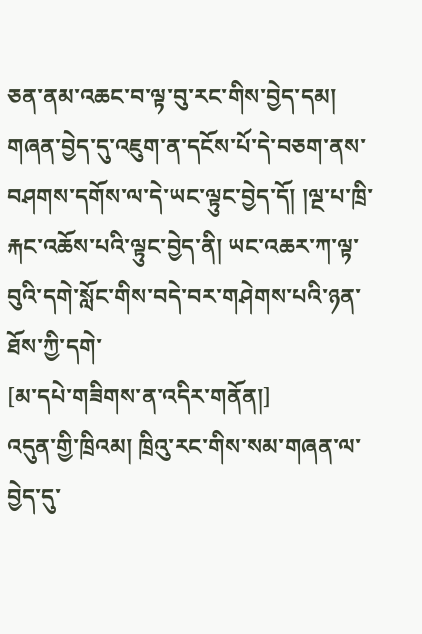ཅན་ནམ་འཆང་བ་ལྟ་བུ་རང་གིས་བྱེད་དམ། གཞན་བྱེད་དུ་འཇུག་ན་དངོས་པོ་དེ་བཅག་ནས་བཤགས་དགོས་ལ་དེ་ཡང་ལྟུང་བྱེད་དོ། །ལྔ་པ་ཁྲི་རྐང་འཆོས་པའི་ལྟུང་བྱེད་ནི། ཡང་འཆར་ཀ་ལྟ་བུའི་དགེ་སློང་གིས་བདེ་བར་གཤེགས་པའི་ཉན་ཐོས་ཀྱི་དགེ་
[མ་དཔེ་གཟིགས་ན་འདིར་གནོན།]
འདུན་གྱི་ཁྲིའམ། ཁྲིའུ་རང་གིས་སམ་གཞན་ལ་བྱེད་དུ་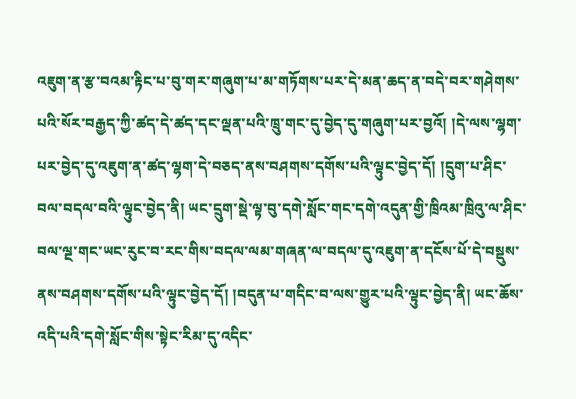འཇུག་ན་རྩ་བའམ་རྟིང་པ་བུ་གར་གཞུག་པ་མ་གཏོགས་པར་དེ་མན་ཆད་ན་བདེ་བར་གཤེགས་པའི་སོར་བརྒྱད་ཀྱི་ཚད་དེ་ཚད་དང་ལྡན་པའི་ཁྲུ་གང་དུ་བྱེད་དུ་གཞུག་པར་བྱའོ། །དེ་ལས་ལྷག་པར་བྱེད་དུ་འཇུག་ན་ཚད་ལྷག་དེ་བཅད་ནས་བཤགས་དགོས་པའི་ལྟུང་བྱེད་དོ། །དྲུག་པ་ཤིང་བལ་བདལ་བའི་ལྟུང་བྱེད་ནི། ཡང་དྲུག་སྡེ་ལྟ་བུ་དགེ་སློང་གང་དགེ་འདུན་གྱི་ཁྲིའམ་ཁྲིའུ་ལ་ཤིང་བལ་ལྔ་གང་ཡང་རུང་བ་རང་གིས་བདལ་ལམ་གཞན་ལ་བདལ་དུ་འཇུག་ན་དངོས་པོ་དེ་བསྡུས་ནས་བཤགས་དགོས་པའི་ལྟུང་བྱེད་དོ། །བདུན་པ་གདིང་བ་ལས་གྱུར་པའི་ལྟུང་བྱེད་ནི། ཡང་ཆོས་འདི་པའི་དགེ་སློང་གིས་སྟེང་རིམ་དུ་འདིང་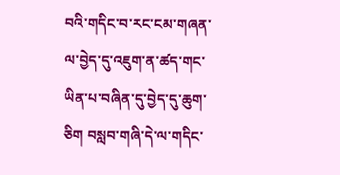བའི་གདིང་བ་རང་ངམ་གཞན་ལ་བྱེད་དུ་འཇུག་ན་ཚད་གང་ཡིན་པ་བཞིན་དུ་བྱེད་དུ་ཆུག་ཅིག བསླབ་གཞི་དེ་ལ་གདིང་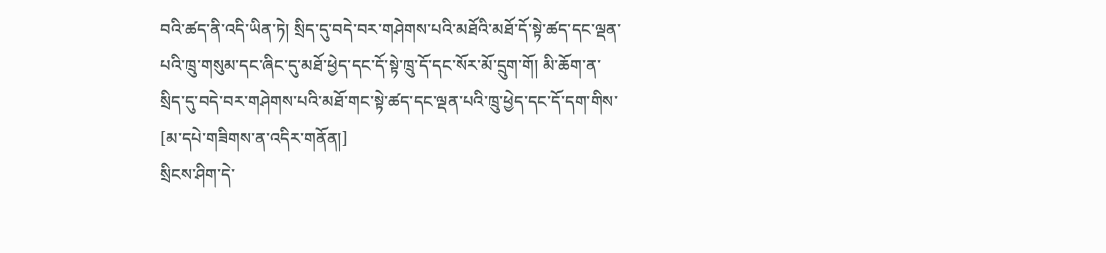བའི་ཚད་ནི་འདི་ཡིན་ཏེ། སྲིད་དུ་བདེ་བར་གཤེགས་པའི་མཐོའི་མཐོ་དོ་སྟེ་ཚད་དང་ལྡན་པའི་ཁྲུ་གསུམ་དང་ཞིང་དུ་མཐོ་ཕྱེད་དང་དོ་སྟེ་ཁྲུ་དོ་དང་སོར་མོ་དྲུག་གོ། མི་ཆོག་ན་སྲིད་དུ་བདེ་བར་གཤེགས་པའི་མཐོ་གང་སྟེ་ཚད་དང་ལྡན་པའི་ཁྲུ་ཕྱེད་དང་དོ་དག་གིས་
[མ་དཔེ་གཟིགས་ན་འདིར་གནོན།]
སྲིངས་ཤིག་དེ་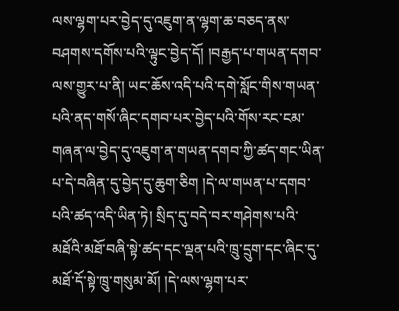ལས་ལྷག་པར་བྱེད་དུ་འཇུག་ན་ལྷག་ཆ་བཅད་ནས་བཤགས་དགོས་པའི་ལྟུང་བྱེད་དོ། །བརྒྱད་པ་གཡན་དགབ་ལས་གྱུར་པ་ནི། ཡང་ཆོས་འདི་པའི་དགེ་སློང་གིས་གཡན་པའི་ནད་གསོ་ཞིང་དགབ་པར་བྱེད་པའི་གོས་རང་ངམ་གཞན་ལ་བྱེད་དུ་འཇུག་ན་གཡན་དགབ་ཀྱི་ཚད་གང་ཡིན་པ་དེ་བཞིན་དུ་བྱེད་དུ་ཆུག་ཅིག །དེ་ལ་གཡན་པ་དགབ་པའི་ཚད་འདི་ཡིན་ཏེ། སྲིད་དུ་བདེ་བར་གཤེགས་པའི་མཐོའི་མཐོ་བཞི་སྟེ་ཚད་དང་ལྡན་པའི་ཁྲུ་དྲུག་དང་ཞིང་དུ་མཐོ་དོ་སྟེ་ཁྲུ་གསུམ་མོ། །དེ་ལས་ལྷག་པར་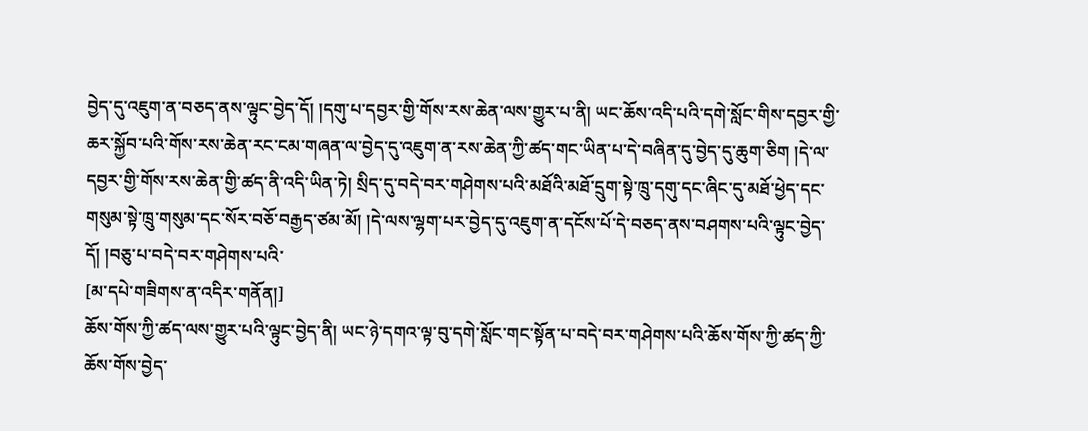བྱེད་དུ་འཇུག་ན་བཅད་ནས་ལྟུང་བྱེད་དོ། །དགུ་པ་དབྱར་གྱི་གོས་རས་ཆེན་ལས་གྱུར་པ་ནི། ཡང་ཆོས་འདི་པའི་དགེ་སློང་གིས་དབྱར་གྱི་ཆར་སྐྱོབ་པའི་གོས་རས་ཆེན་རང་ངམ་གཞན་ལ་བྱེད་དུ་འཇུག་ན་རས་ཆེན་ཀྱི་ཚད་གང་ཡིན་པ་དེ་བཞིན་དུ་བྱེད་དུ་ཆུག་ཅིག །དེ་ལ་དབྱར་གྱི་གོས་རས་ཆེན་གྱི་ཚད་ནི་འདི་ཡིན་ཏེ། སྲིད་དུ་བདེ་བར་གཤེགས་པའི་མཐོའི་མཐོ་དྲུག་སྟེ་ཁྲུ་དགུ་དང་ཞིང་དུ་མཐོ་ཕྱེད་དང་གསུམ་སྟེ་ཁྲུ་གསུམ་དང་སོར་བཅོ་བརྒྱད་ཙམ་མོ། །དེ་ལས་ལྷག་པར་བྱེད་དུ་འཇུག་ན་དངོས་པོ་དེ་བཅད་ནས་བཤགས་པའི་ལྟུང་བྱེད་དོ། །བཅུ་པ་བདེ་བར་གཤེགས་པའི་
[མ་དཔེ་གཟིགས་ན་འདིར་གནོན།]
ཆོས་གོས་ཀྱི་ཚད་ལས་གྱུར་པའི་ལྟུང་བྱེད་ནི། ཡང་ཉེ་དགའ་ལྟ་བུ་དགེ་སློང་གང་སྟོན་པ་བདེ་བར་གཤེགས་པའི་ཆོས་གོས་ཀྱི་ཚད་ཀྱི་ཆོས་གོས་བྱེད་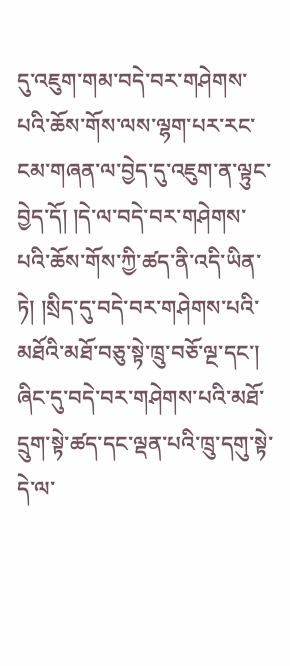དུ་འཇུག་གམ་བདེ་བར་གཤེགས་པའི་ཆོས་གོས་ལས་ལྷག་པར་རང་ངམ་གཞན་ལ་བྱེད་དུ་འཇུག་ན་ལྟུང་བྱེད་དོ། །དེ་ལ་བདེ་བར་གཤེགས་པའི་ཆོས་གོས་ཀྱི་ཚད་ནི་འདི་ཡིན་ཏེ། །སྲིད་དུ་བདེ་བར་གཤེགས་པའི་མཐོའི་མཐོ་བཅུ་སྟེ་ཁྲུ་བཅོ་ལྔ་དང་། ཞིང་དུ་བདེ་བར་གཤེགས་པའི་མཐོ་དྲུག་སྟེ་ཚད་དང་ལྡན་པའི་ཁྲུ་དགུ་སྟེ་དེ་ལ་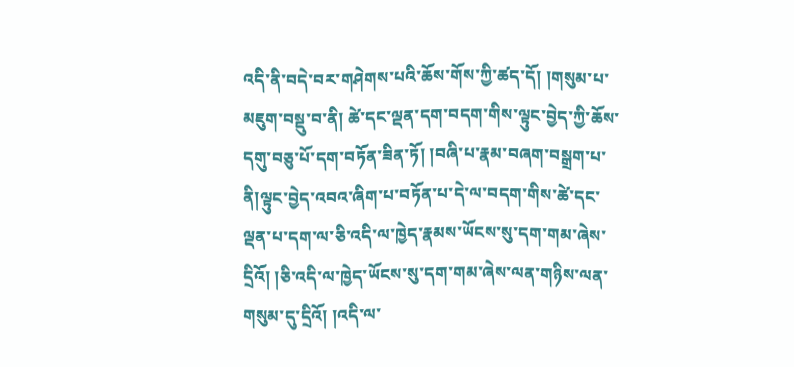འདི་ནི་བདེ་བར་གཤེགས་པའི་ཆོས་གོས་ཀྱི་ཚད་དོ། །གསུམ་པ་མཇུག་བསྡུ་བ་ནི། ཚེ་དང་ལྡན་དག་བདག་གིས་ལྟུང་བྱེད་ཀྱི་ཆོས་དགུ་བཅུ་པོ་དག་བཏོན་ཟིན་ཏོ། །བཞི་པ་རྣམ་བཞག་བསྒྲག་པ་ནི།ལྟུང་བྱེད་འབའ་ཞིག་པ་བཏོན་པ་དེ་ལ་བདག་གིས་ཚེ་དང་ལྡན་པ་དག་ལ་ཅི་འདི་ལ་ཁྱེད་རྣམས་ཡོངས་སུ་དག་གམ་ཞེས་དྲིའོ། །ཅི་འདི་ལ་ཁྱེད་ཡོངས་སུ་དག་གམ་ཞེས་ལན་གཉིས་ལན་གསུམ་དུ་དྲིའོ། །འདི་ལ་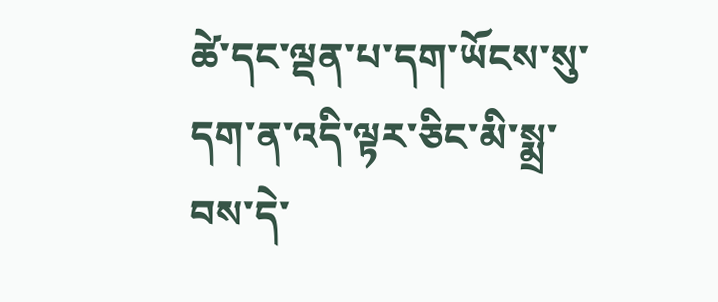ཚེ་དང་ལྡན་པ་དག་ཡོངས་སུ་དག་ན་འདི་ལྟར་ཅིང་མི་སྨྲ་བས་དེ་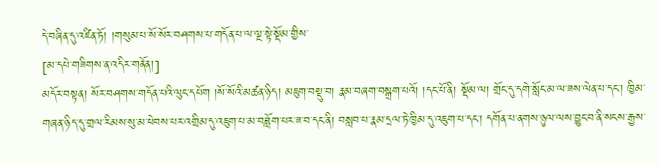དེ་བཞིན་དུ་འཛིན་ཏོ། །གསུམ་པ་སོ་སོར་བཤགས་པ་གདོན་པ་ལ་ལྔ་སྟེ་སྡོམ་གྱིས་
[མ་དཔེ་གཟིགས་ན་འདིར་གནོན།]
མདོར་བསྟན། སོར་བཤགས་གདོན་པའི་ལུང་དཔོག །སོ་སོའི་མཚན་ཉིད། མཇུག་བསྡུ་བ། རྣམ་བཞག་བསྒྲག་པའོ། །དང་པོ་ནི། སྡོམ་ལ། གྲོང་དུ་དགེ་སློང་མ་ལ་ཟས་ལེན་པ་དང་། ཁྱིམ་གཞན་ཉིད་དུ་གྲལ་རིམས་སུ་མ་ཕེབས་པར་འགྲིམ་དུ་འཇུག་པ་མ་བཟློག་པར་ཟ་བ་དང་ནི། བསླབ་པ་རྣམ་དྲལ་ཏེ་ཁྱིམ་དུ་འཇུག་པ་དང་། དགོན་པ་ནགས་ཉུལ་ལས་བྱུང་བ་ནི་སངས་རྒྱས་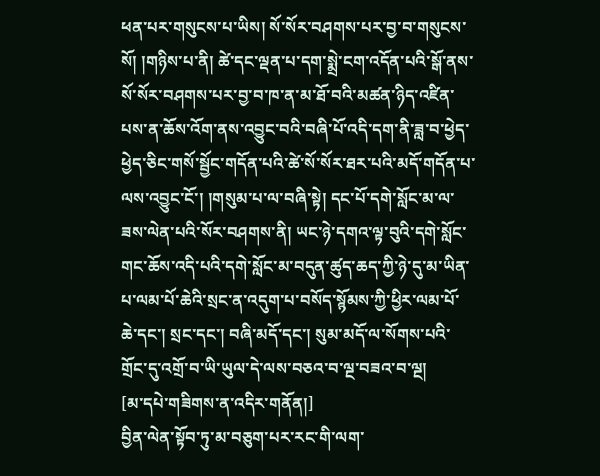ཕན་པར་གསུངས་པ་ཡིས། སོ་སོར་བཤགས་པར་བྱ་བ་གསུངས་སོ། །གཉིས་པ་ནི། ཚེ་དང་ལྡན་པ་དག་སྨྲེ་ངག་འདོན་པའི་སྒོ་ནས་སོ་སོར་བཤགས་པར་བྱ་བ་ཁ་ན་མ་ཐོ་བའི་མཚན་ཉིད་འཛིན་པས་ན་ཆོས་འོག་ནས་འབྱུང་བའི་བཞི་པོ་འདི་དག་ནི་ཟླ་བ་ཕྱེད་ཕྱེད་ཅིང་གསོ་སྦྱོང་གདོན་པའི་ཚེ་སོ་སོར་ཐར་པའི་མདོ་གདོན་པ་ལས་འབྱུང་ངོ་། །གསུམ་པ་ལ་བཞི་སྟེ། དང་པོ་དགེ་སློང་མ་ལ་ཟས་ལེན་པའི་སོར་བཤགས་ནི། ཡང་ཉེ་དགའ་ལྟ་བུའི་དགེ་སློང་གང་ཆོས་འདི་པའི་དགེ་སློང་མ་བདུན་ཚུད་ཆད་ཀྱི་ཉེ་དུ་མ་ཡིན་པ་ལམ་པོ་ཆེའི་སྲང་ན་འདུག་པ་བསོད་སྙོམས་ཀྱི་ཕྱིར་ལམ་པོ་ཆེ་དང་། སྲང་དང་། བཞི་མདོ་དང་། སུམ་མདོ་ལ་སོགས་པའི་གྲོང་དུ་འགྲོ་བ་ཡི་ཡུལ་དེ་ལས་བཅའ་བ་ལྔ་བཟའ་བ་ལྔ།
[མ་དཔེ་གཟིགས་ན་འདིར་གནོན།]
བྱིན་ལེན་སྟོབ་ཏུ་མ་བཅུག་པར་རང་གི་ལག་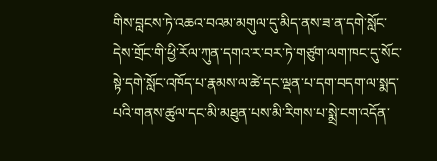གིས་བླངས་ཏེ་འཆའ་བའམ་མགུལ་དུ་མིད་ནས་ཟ་ན་དགེ་སློང་དེས་གྲོང་གི་ཕྱི་རོལ་ཀུན་དགའ་ར་བར་ཏེ་གཙུག་ལག་ཁང་དུ་སོང་སྟེ་དགེ་སློང་འཁོད་པ་རྣམས་ལ་ཚེ་དང་ལྡན་པ་དག་བདག་ལ་སྨད་པའི་གནས་ཚུལ་དང་མི་མཐུན་པས་མི་རིགས་པ་སྨྲེ་ངག་འདོན་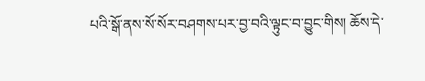པའི་སྒོ་ནས་སོ་སོར་བཤགས་པར་བྱ་བའི་ལྟུང་བ་བྱུང་གིས། ཆོས་དེ་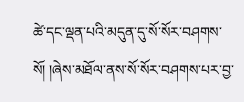ཚེ་དང་ལྡན་པའི་མདུན་དུ་སོ་སོར་བཤགས་སོ། །ཞེས་མཐོལ་ནས་སོ་སོར་བཤགས་པར་བྱ་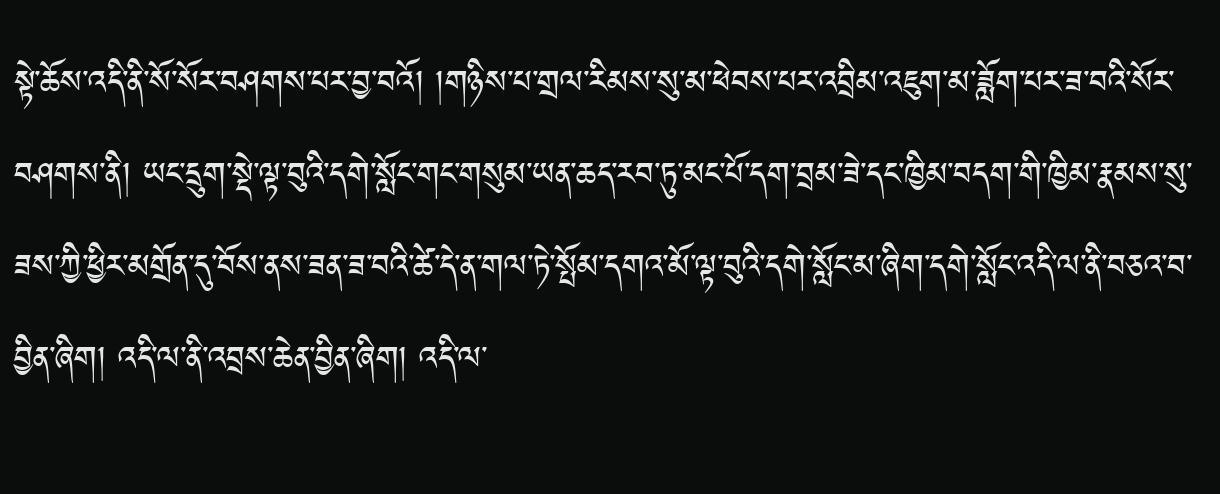སྟེ་ཆོས་འདི་ནི་སོ་སོར་བཤགས་པར་བྱ་བའོ། །གཉིས་པ་གྲལ་རིམས་སུ་མ་ཕེབས་པར་འབྲིམ་འཇུག་མ་ཟློག་པར་ཟ་བའི་སོར་བཤགས་ནི། ཡང་དྲུག་སྡེ་ལྟ་བུའི་དགེ་སློང་གང་གསུམ་ཡན་ཆད་རབ་ཏུ་མང་པོ་དག་བྲམ་ཟེ་དང་ཁྱིམ་བདག་གི་ཁྱིམ་རྣམས་སུ་ཟས་ཀྱི་ཕྱིར་མགྲོན་དུ་བོས་ནས་ཟན་ཟ་བའི་ཚེ་དེ་ན་གལ་ཏེ་སྤོམ་དགའ་མོ་ལྟ་བུའི་དགེ་སློང་མ་ཞིག་དགེ་སློང་འདི་ལ་ནི་བཅའ་བ་བྱིན་ཞིག། འདི་ལ་ནི་འབྲས་ཆེན་བྱིན་ཞིག། འདི་ལ་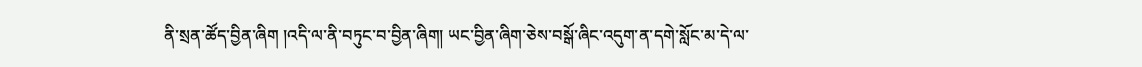ནི་སྲན་ཚོད་བྱིན་ཞིག །འདི་ལ་ནི་བཏུང་བ་བྱིན་ཞིག། ཡང་བྱིན་ཞིག་ཅེས་བསྒོ་ཞིང་འདུག་ན་དགེ་སློང་མ་དེ་ལ་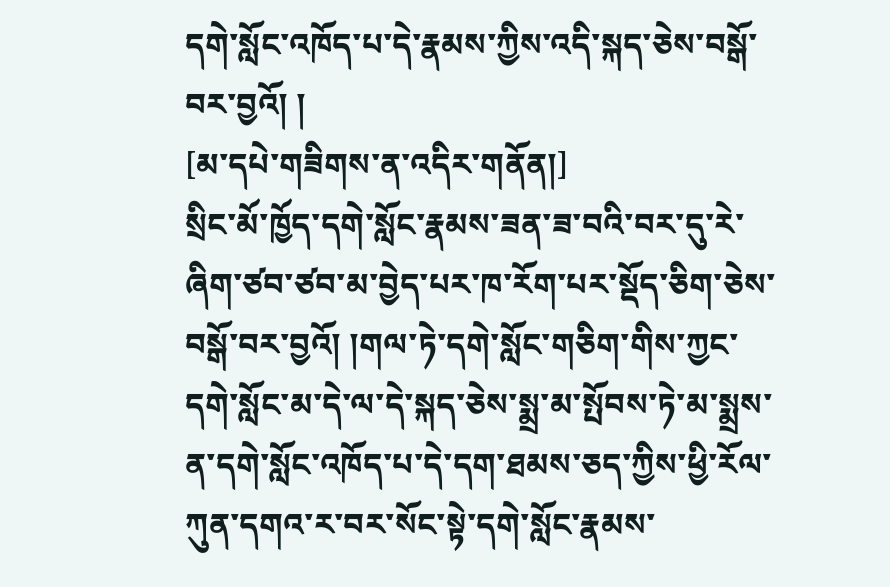དགེ་སློང་འཁོད་པ་དེ་རྣམས་ཀྱིས་འདི་སྐད་ཅེས་བསྒོ་བར་བྱའོ། །
[མ་དཔེ་གཟིགས་ན་འདིར་གནོན།]
སྲིང་མོ་ཁྱོད་དགེ་སློང་རྣམས་ཟན་ཟ་བའི་བར་དུ་རེ་ཞིག་ཙབ་ཙབ་མ་བྱེད་པར་ཁ་རོག་པར་སྡོད་ཅིག་ཅེས་བསྒོ་བར་བྱའོ། །གལ་ཏེ་དགེ་སློང་གཅིག་གིས་ཀྱང་དགེ་སློང་མ་དེ་ལ་དེ་སྐད་ཅེས་སྨྲ་མ་སྤོབས་ཏེ་མ་སྨྲས་ན་དགེ་སློང་འཁོད་པ་དེ་དག་ཐམས་ཅད་ཀྱིས་ཕྱི་རོལ་ཀུན་དགའ་ར་བར་སོང་སྟེ་དགེ་སློང་རྣམས་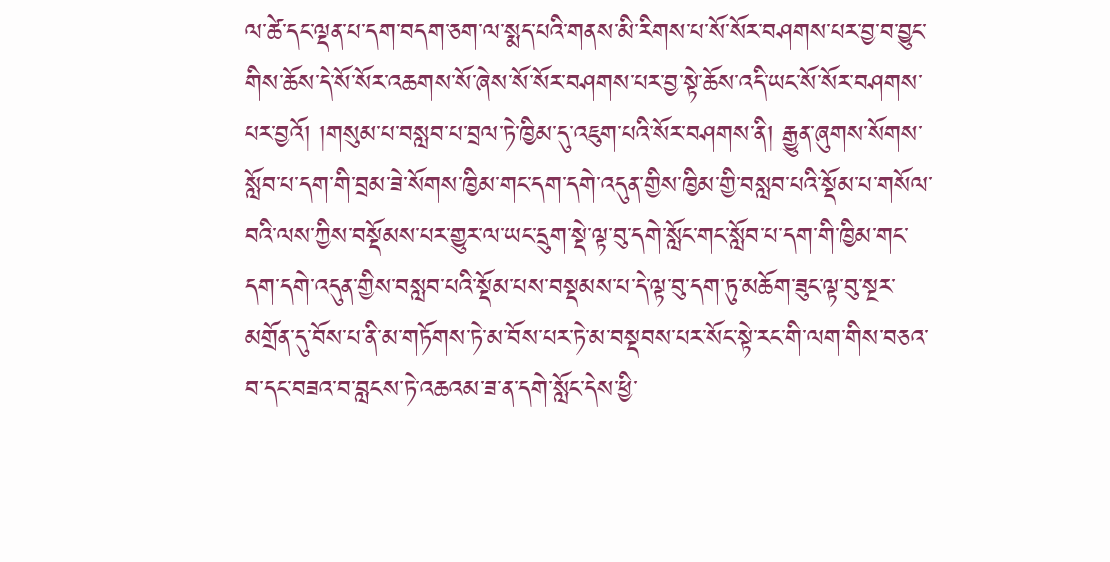ལ་ཚེ་དང་ལྡན་པ་དག་བདག་ཅག་ལ་སྨད་པའི་གནས་མི་རིགས་པ་སོ་སོར་བཤགས་པར་བྱ་བ་བྱུང་གིས་ཆོས་དེ་སོ་སོར་འཆགས་སོ་ཞེས་སོ་སོར་བཤགས་པར་བྱ་སྟེ་ཆོས་འདི་ཡང་སོ་སོར་བཤགས་པར་བྱའོ། །གསུམ་པ་བསླབ་པ་བྲལ་ཏེ་ཁྱིམ་དུ་འཇུག་པའི་སོར་བཤགས་ནི། རྒྱུན་ཞུགས་སོགས་སློབ་པ་དག་གི་བྲམ་ཟེ་སོགས་ཁྱིམ་གང་དག་དགེ་འདུན་གྱིས་ཁྱིམ་གྱི་བསླབ་པའི་སྡོམ་པ་གསོལ་བའི་ལས་ཀྱིས་བསྡོམས་པར་གྱུར་ལ་ཡང་དྲུག་སྡེ་ལྟ་བུ་དགེ་སློང་གང་སློབ་པ་དག་གི་ཁྱིམ་གང་དག་དགེ་འདུན་གྱིས་བསླབ་པའི་སྡོམ་པས་བསྡམས་པ་དེ་ལྟ་བུ་དག་ཏུ་མཆོག་ཟུང་ལྟ་བུ་སྔར་མགྲོན་དུ་བོས་པ་ནི་མ་གཏོགས་ཏེ་མ་བོས་པར་ཏེ་མ་བསྡབས་པར་སོང་སྟེ་རང་གི་ལག་གིས་བཅའ་བ་དང་བཟའ་བ་བླངས་ཏེ་འཆའམ་ཟ་ན་དགེ་སློང་དེས་ཕྱི་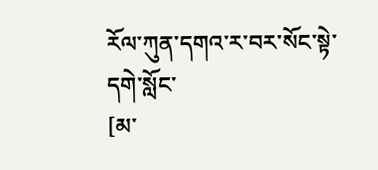རོལ་ཀུན་དགའ་ར་བར་སོང་སྟེ་དགེ་སློང་
[མ་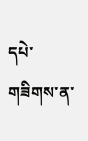དཔེ་གཟིགས་ན་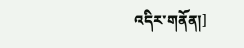འདིར་གནོན།]